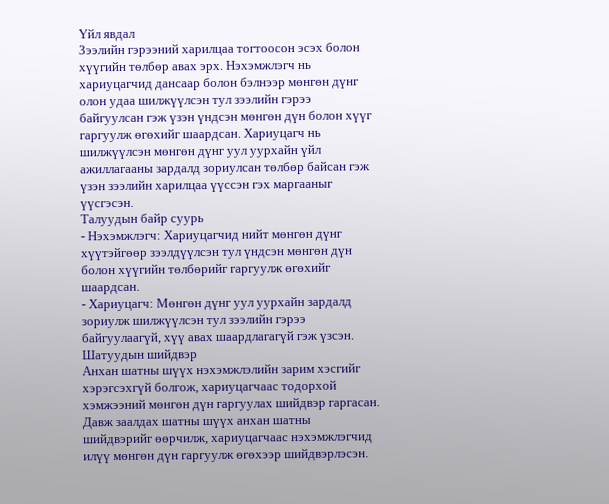Үйл явдал
Зээлийн гэрээний харилцаа тогтоосон эсэх болон хүүгийн төлбөр авах эрх. Нэхэмжлэгч нь хариуцагчид дансаар болон бэлнээр мөнгөн дүнг олон удаа шилжүүлсэн тул зээлийн гэрээ байгуулсан гэж үзэн үндсэн мөнгөн дүн болон хүүг гаргуулж өгөхийг шаардсан. Хариуцагч нь шилжүүлсэн мөнгөн дүнг уул уурхайн үйл ажиллагааны зардалд зориулсан төлбөр байсан гэж үзэн зээлийн харилцаа үүссэн гэх маргааныг үүсгэсэн.
Талуудын байр суурь
- Нэхэмжлэгч: Хариуцагчид нийт мөнгөн дүнг хүүтэйгөөр зээлдүүлсэн тул үндсэн мөнгөн дүн болон хүүгийн төлбөрийг гаргуулж өгөхийг шаардсан.
- Хариуцагч: Мөнгөн дүнг уул уурхайн зардалд зориулж шилжүүлсэн тул зээлийн гэрээ байгуулаагүй, хүү авах шаардлагагүй гэж үзсэн.
Шатуудын шийдвэр
Анхан шатны шүүх нэхэмжлэлийн зарим хэсгийг хэрэгсэхгүй болгож, хариуцагчаас тодорхой хэмжээний мөнгөн дүн гаргуулах шийдвэр гаргасан. Давж заалдах шатны шүүх анхан шатны шийдвэрийг өөрчилж, хариуцагчаас нэхэмжлэгчид илүү мөнгөн дүн гаргуулж өгөхээр шийдвэрлэсэн.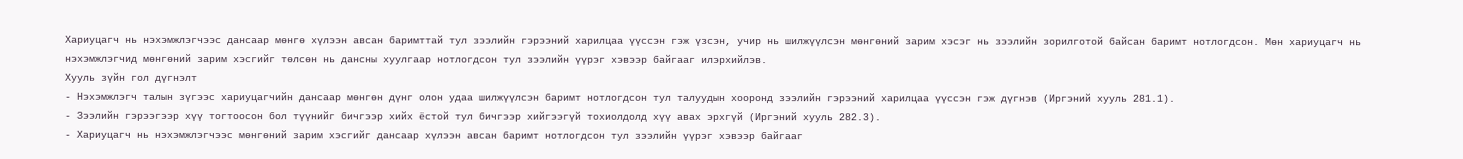Хариуцагч нь нэхэмжлэгчээс дансаар мөнгө хүлээн авсан баримттай тул зээлийн гэрээний харилцаа үүссэн гэж үзсэн, учир нь шилжүүлсэн мөнгөний зарим хэсэг нь зээлийн зорилготой байсан баримт нотлогдсон. Мөн хариуцагч нь нэхэмжлэгчид мөнгөний зарим хэсгийг төлсөн нь дансны хуулгаар нотлогдсон тул зээлийн үүрэг хэвээр байгааг илэрхийлэв.
Хууль зүйн гол дүгнэлт
- Нэхэмжлэгч талын зүгээс хариуцагчийн дансаар мөнгөн дүнг олон удаа шилжүүлсэн баримт нотлогдсон тул талуудын хооронд зээлийн гэрээний харилцаа үүссэн гэж дүгнэв (Иргэний хууль 281.1).
- Зээлийн гэрээгээр хүү тогтоосон бол түүнийг бичгээр хийх ёстой тул бичгээр хийгээгүй тохиолдолд хүү авах эрхгүй (Иргэний хууль 282.3).
- Хариуцагч нь нэхэмжлэгчээс мөнгөний зарим хэсгийг дансаар хүлээн авсан баримт нотлогдсон тул зээлийн үүрэг хэвээр байгааг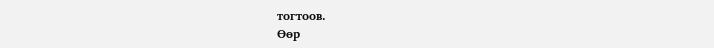тогтоов.
Өөр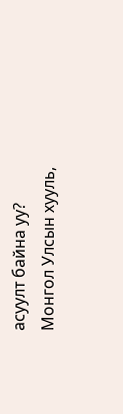асуулт байна уу?
Монгол Улсын хууль,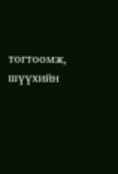тогтоомж, шүүхийн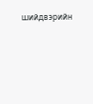шийдвэрийн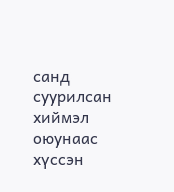санд суурилсан хиймэл оюунаас хүссэн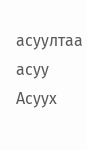асуултаа асуу
Асуух